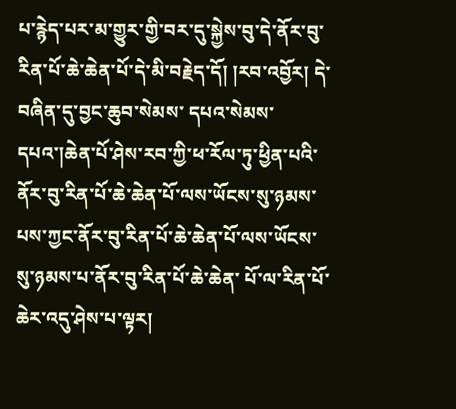པ་རྙེད་པར་མ་གྱུར་གྱི་བར་དུ་སྐྱེས་བུ་དེ་ནོར་བུ་རིན་པོ་ཆེ་ཆེན་པོ་དེ་མི་བརྗེད་དོ། །རབ་འབྱོར། དེ་བཞིན་དུ་བྱང་ཆུབ་སེམས་ དཔའ་སེམས་དཔའ་།ཆེན་པོ་ཤེས་རབ་ཀྱི་ཕ་རོལ་ཏུ་ཕྱིན་པའི་ནོར་བུ་རིན་པོ་ཆེ་ཆེན་པོ་ལས་ཡོངས་སུ་ཉམས་པས་ཀྱང་ནོར་བུ་རིན་པོ་ཆེ་ཆེན་པོ་ལས་ཡོངས་སུ་ཉམས་པ་ནོར་བུ་རིན་པོ་ཆེ་ཆེན་ པོ་ལ་རིན་པོ་ཆེར་འདུ་ཤེས་པ་ལྟར།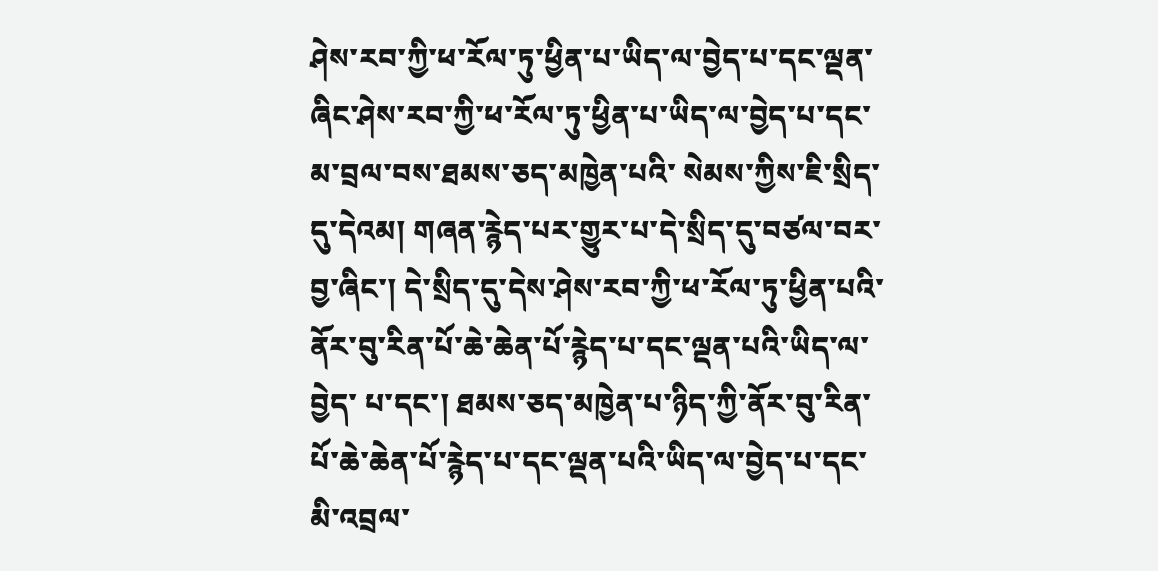ཤེས་རབ་ཀྱི་ཕ་རོལ་ཏུ་ཕྱིན་པ་ཡིད་ལ་བྱེད་པ་དང་ལྡན་ཞིང་ཤེས་རབ་ཀྱི་ཕ་རོལ་ཏུ་ཕྱིན་པ་ཡིད་ལ་བྱེད་པ་དང་མ་བྲལ་བས་ཐམས་ཅད་མཁྱེན་པའི་ སེམས་ཀྱིས་ཇི་སྲིད་དུ་དེའམ། གཞན་རྙེད་པར་གྱུར་པ་དེ་སྲིད་དུ་བཙལ་བར་བྱ་ཞིང་། དེ་སྲིད་དུ་དེས་ཤེས་རབ་ཀྱི་ཕ་རོལ་ཏུ་ཕྱིན་པའི་ནོར་བུ་རིན་པོ་ཆེ་ཆེན་པོ་རྙེད་པ་དང་ལྡན་པའི་ཡིད་ལ་བྱེད་ པ་དང་། ཐམས་ཅད་མཁྱེན་པ་ཉིད་ཀྱི་ནོར་བུ་རིན་པོ་ཆེ་ཆེན་པོ་རྙེད་པ་དང་ལྡན་པའི་ཡིད་ལ་བྱེད་པ་དང་མི་འབྲལ་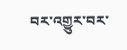བར་འགྱུར་བར་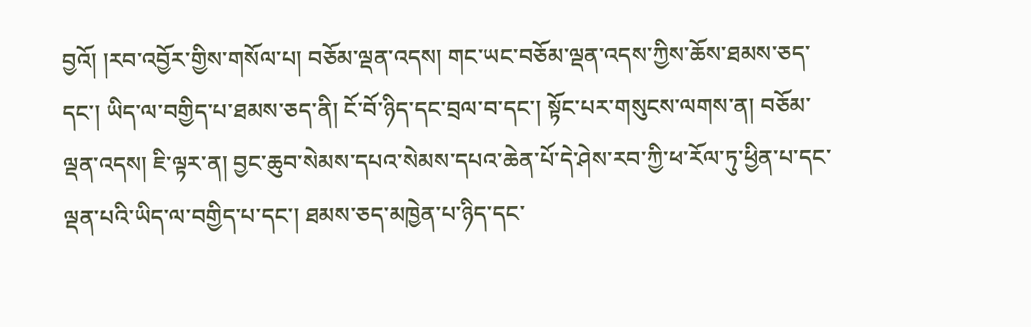བྱའོ། །རབ་འབྱོར་གྱིས་གསོལ་པ། བཅོམ་ལྡན་འདས། གང་ཡང་བཅོམ་ལྡན་འདས་ཀྱིས་ཆོས་ཐམས་ཅད་དང་། ཡིད་ལ་བགྱིད་པ་ཐམས་ཅད་ནི། ངོ་བོ་ཉིད་དང་བྲལ་བ་དང་། སྟོང་པར་གསུངས་ལགས་ན། བཅོམ་ལྡན་འདས། ཇི་ལྟར་ན། བྱང་ཆུབ་སེམས་དཔའ་སེམས་དཔའ་ཆེན་པོ་དེ་ཤེས་རབ་ཀྱི་ཕ་རོལ་ཏུ་ཕྱིན་པ་དང་ལྡན་པའི་ཡིད་ལ་བགྱིད་པ་དང་། ཐམས་ཅད་མཁྱེན་པ་ཉིད་དང་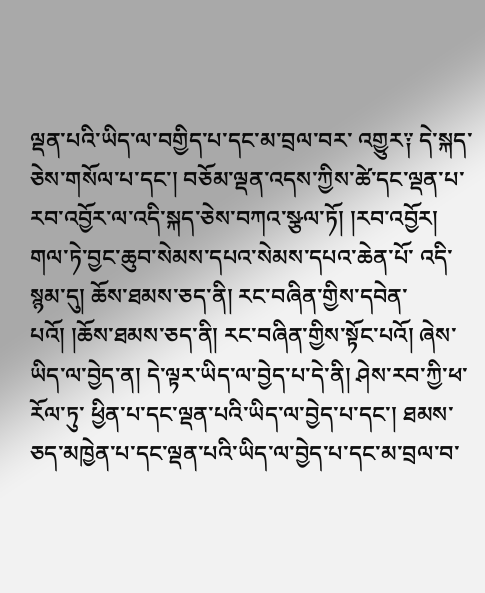ལྡན་པའི་ཡིད་ལ་བགྱིད་པ་དང་མ་བྲལ་བར་ འགྱུར༑ དེ་སྐད་ཅེས་གསོལ་པ་དང་། བཅོམ་ལྡན་འདས་ཀྱིས་ཚེ་དང་ལྡན་པ་རབ་འབྱོར་ལ་འདི་སྐད་ཅེས་བཀའ་སྩལ་ཏོ། །རབ་འབྱོར། གལ་ཏེ་བྱང་ཆུབ་སེམས་དཔའ་སེམས་དཔའ་ཆེན་པོ་ འདི་སྙམ་དུ། ཆོས་ཐམས་ཅད་ནི། རང་བཞིན་གྱིས་དབེན་པའོ། །ཆོས་ཐམས་ཅད་ནི། རང་བཞིན་གྱིས་སྟོང་པའོ། ཞེས་ཡིད་ལ་བྱེད་ན། དེ་ལྟར་ཡིད་ལ་བྱེད་པ་དེ་ནི། ཤེས་རབ་ཀྱི་ཕ་རོལ་ཏུ་ ཕྱིན་པ་དང་ལྡན་པའི་ཡིད་ལ་བྱེད་པ་དང་། ཐམས་ཅད་མཁྱེན་པ་དང་ལྡན་པའི་ཡིད་ལ་བྱེད་པ་དང་མ་བྲལ་བ་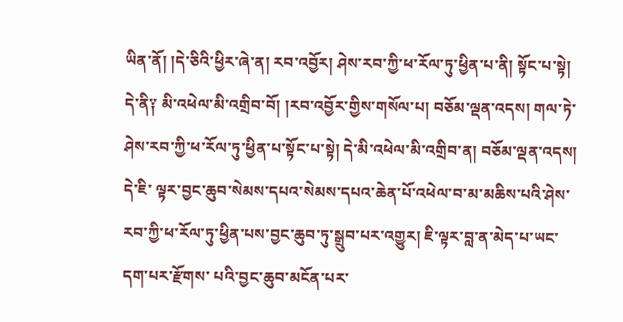ཡིན་ནོ། །དེ་ཅིའི་ཕྱིར་ཞེ་ན། རབ་འབྱོར། ཤེས་རབ་ཀྱི་ཕ་རོལ་ཏུ་ཕྱིན་པ་ནི། སྟོང་པ་སྟེ། དེ་ནི༑ མི་འཕེལ་མི་འགྲིབ་བོ། །རབ་འབྱོར་གྱིས་གསོལ་པ། བཅོམ་ལྡན་འདས། གལ་ཏེ་ཤེས་རབ་ཀྱི་ཕ་རོལ་ཏུ་ཕྱིན་པ་སྟོང་པ་སྟེ། དེ་མི་འཕེལ་མི་འགྲིབ་ན། བཅོམ་ལྡན་འདས། དེ་ཇི་ ལྟར་བྱང་ཆུབ་སེམས་དཔའ་སེམས་དཔའ་ཆེན་པོ་འཕེལ་བ་མ་མཆིས་པའི་ཤེས་རབ་ཀྱི་ཕ་རོལ་ཏུ་ཕྱིན་པས་བྱང་ཆུབ་ཏུ་སྒྲུབ་པར་འགྱུར། ཇི་ལྟར་བླ་ན་མེད་པ་ཡང་དག་པར་རྫོགས་ པའི་བྱང་ཆུབ་མངོན་པར་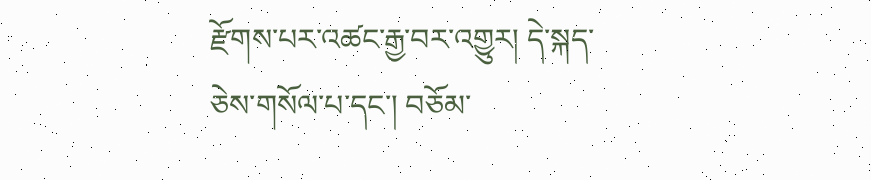རྫོགས་པར་འཚང་རྒྱ་བར་འགྱུར། དེ་སྐད་ཅེས་གསོལ་པ་དང་། བཅོམ་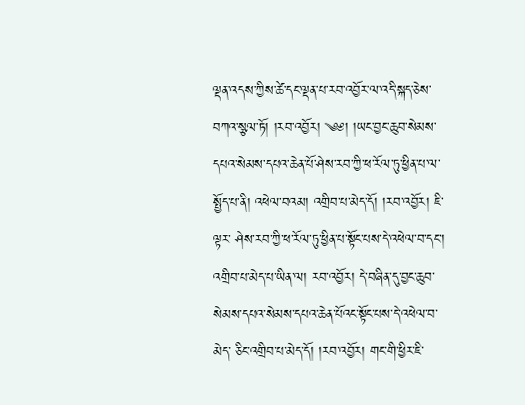ལྡན་འདས་ཀྱིས་ཚེ་དང་ལྡན་པ་རབ་འབྱོར་ལ་འདི་སྐད་ཅེས་བཀའ་སྩལ་ཏོ། །རབ་འབྱོར། ༄༅། །ཡང་བྱང་ཆུབ་སེམས་དཔའ་སེམས་དཔའ་ཆེན་པོ་ཤེས་རབ་ཀྱི་ཕ་རོལ་ཏུ་ཕྱིན་པ་ལ་སྤྱོད་པ་ནི། འཕེལ་བའམ། འགྲིབ་པ་མེད་དོ། །རབ་འབྱོར། ཇི་ལྟར་ ཤེས་རབ་ཀྱི་ཕ་རོལ་ཏུ་ཕྱིན་པ་སྟོང་པས་དེ་འཕེལ་བ་དང་། འགྲིབ་པ་མེད་པ་ཡིན་ལ། རབ་འབྱོར། དེ་བཞིན་དུ་བྱང་ཆུབ་སེམས་དཔའ་སེམས་དཔའ་ཆེན་པོའང་སྟོང་པས་དེ་འཕེལ་བ་མེད་ ཅིང་འགྲིབ་པ་མེད་དོ། །རབ་འབྱོར། གང་གི་ཕྱིར་ཇི་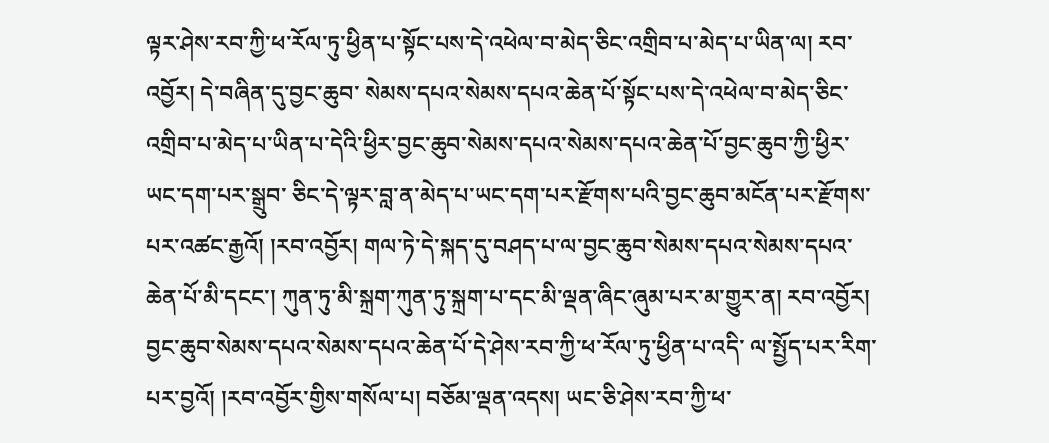ལྟར་ཤེས་རབ་ཀྱི་ཕ་རོལ་ཏུ་ཕྱིན་པ་སྟོང་པས་དེ་འཕེལ་བ་མེད་ཅིང་འགྲིབ་པ་མེད་པ་ཡིན་ལ། རབ་འབྱོར། དེ་བཞིན་དུ་བྱང་ཆུབ་ སེམས་དཔའ་སེམས་དཔའ་ཆེན་པོ་སྟོང་པས་དེ་འཕེལ་བ་མེད་ཅིང་འགྲིབ་པ་མེད་པ་ཡིན་པ་དེའི་ཕྱིར་བྱང་ཆུབ་སེམས་དཔའ་སེམས་དཔའ་ཆེན་པོ་བྱང་ཆུབ་ཀྱི་ཕྱིར་ཡང་དག་པར་སྒྲུབ་ ཅིང་དེ་ལྟར་བླ་ན་མེད་པ་ཡང་དག་པར་རྫོགས་པའི་བྱང་ཆུབ་མངོན་པར་རྫོགས་པར་འཚང་རྒྱའོ། །རབ་འབྱོར། གལ་ཏེ་དེ་སྐད་དུ་བཤད་པ་ལ་བྱང་ཆུབ་སེམས་དཔའ་སེམས་དཔའ་ ཆེན་པོ་མི་དངང་། ཀུན་ཏུ་མི་སྐྲག་ཀུན་ཏུ་སྐྲག་པ་དང་མི་ལྡན་ཞིང་ཞུམ་པར་མ་གྱུར་ན། རབ་འབྱོར། བྱང་ཆུབ་སེམས་དཔའ་སེམས་དཔའ་ཆེན་པོ་དེ་ཤེས་རབ་ཀྱི་ཕ་རོལ་ཏུ་ཕྱིན་པ་འདི་ ལ་སྤྱོད་པར་རིག་པར་བྱའོ། །རབ་འབྱོར་གྱིས་གསོལ་པ། བཅོམ་ལྡན་འདས། ཡང་ཅི་ཤེས་རབ་ཀྱི་ཕ་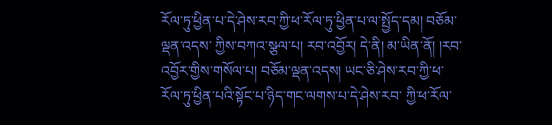རོལ་ཏུ་ཕྱིན་པ་དེ་ཤེས་རབ་ཀྱི་ཕ་རོལ་ཏུ་ཕྱིན་པ་ལ་སྤྱོད་དམ། བཅོམ་ལྡན་འདས་ ཀྱིས་བཀའ་སྩལ་པ། རབ་འབྱོར། དེ་ནི། མ་ཡིན་ནོ། །རབ་འབྱོར་གྱིས་གསོལ་པ། བཅོམ་ལྡན་འདས། ཡང་ཅི་ཤེས་རབ་ཀྱི་ཕ་རོལ་ཏུ་ཕྱིན་པའི་སྟོང་པ་ཉིད་གང་ལགས་པ་དེ་ཤེས་རབ་ ཀྱི་ཕ་རོལ་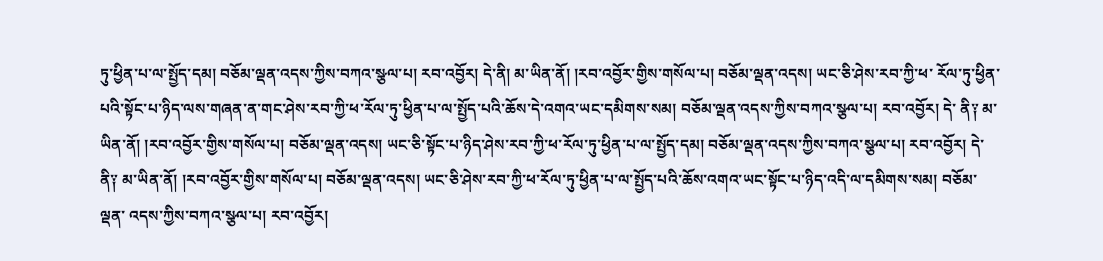ཏུ་ཕྱིན་པ་ལ་སྤྱོད་དམ། བཅོམ་ལྡན་འདས་ཀྱིས་བཀའ་སྩལ་པ། རབ་འབྱོར། དེ་ནི། མ་ཡིན་ནོ། །རབ་འབྱོར་གྱིས་གསོལ་པ། བཅོམ་ལྡན་འདས། ཡང་ཅི་ཤེས་རབ་ཀྱི་ཕ་ རོལ་ཏུ་ཕྱིན་པའི་སྟོང་པ་ཉིད་ལས་གཞན་ན་གང་ཤེས་རབ་ཀྱི་ཕ་རོལ་ཏུ་ཕྱིན་པ་ལ་སྤྱོད་པའི་ཆོས་དེ་འགའ་ཡང་དམིགས་སམ། བཅོམ་ལྡན་འདས་ཀྱིས་བཀའ་སྩལ་པ། རབ་འབྱོར། དེ་ ནི༑ མ་ཡིན་ནོ། །རབ་འབྱོར་གྱིས་གསོལ་པ། བཅོམ་ལྡན་འདས། ཡང་ཅི་སྟོང་པ་ཉིད་ཤེས་རབ་ཀྱི་ཕ་རོལ་ཏུ་ཕྱིན་པ་ལ་སྤྱོད་དམ། བཅོམ་ལྡན་འདས་ཀྱིས་བཀའ་སྩལ་པ། རབ་འབྱོར། དེ་ནི༑ མ་ཡིན་ནོ། །རབ་འབྱོར་གྱིས་གསོལ་པ། བཅོམ་ལྡན་འདས། ཡང་ཅི་ཤེས་རབ་ཀྱི་ཕ་རོལ་ཏུ་ཕྱིན་པ་ལ་སྤྱོད་པའི་ཆོས་འགའ་ཡང་སྟོང་པ་ཉིད་འདི་ལ་དམིགས་སམ། བཅོམ་ལྡན་ འདས་ཀྱིས་བཀའ་སྩལ་པ། རབ་འབྱོར།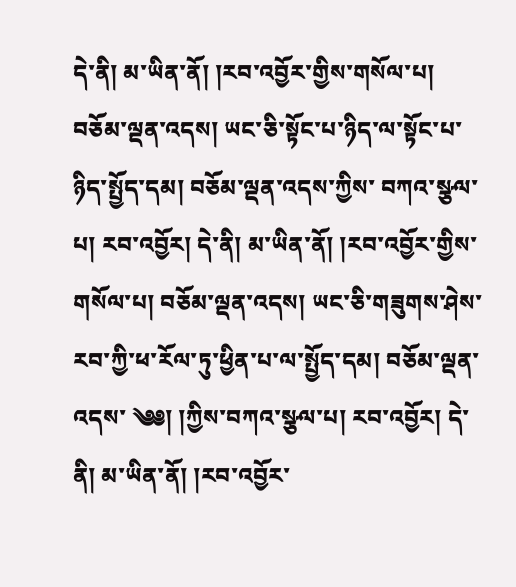དེ་ནི། མ་ཡིན་ནོ། །རབ་འབྱོར་གྱིས་གསོལ་པ། བཅོམ་ལྡན་འདས། ཡང་ཅི་སྟོང་པ་ཉིད་ལ་སྟོང་པ་ཉིད་སྤྱོད་དམ། བཅོམ་ལྡན་འདས་ཀྱིས་ བཀའ་སྩལ་པ། རབ་འབྱོར། དེ་ནི། མ་ཡིན་ནོ། །རབ་འབྱོར་གྱིས་གསོལ་པ། བཅོམ་ལྡན་འདས། ཡང་ཅི་གཟུགས་ཤེས་རབ་ཀྱི་ཕ་རོལ་ཏུ་ཕྱིན་པ་ལ་སྤྱོད་དམ། བཅོམ་ལྡན་འདས་ ༄༅། །ཀྱིས་བཀའ་སྩལ་པ། རབ་འབྱོར། དེ་ནི། མ་ཡིན་ནོ། །རབ་འབྱོར་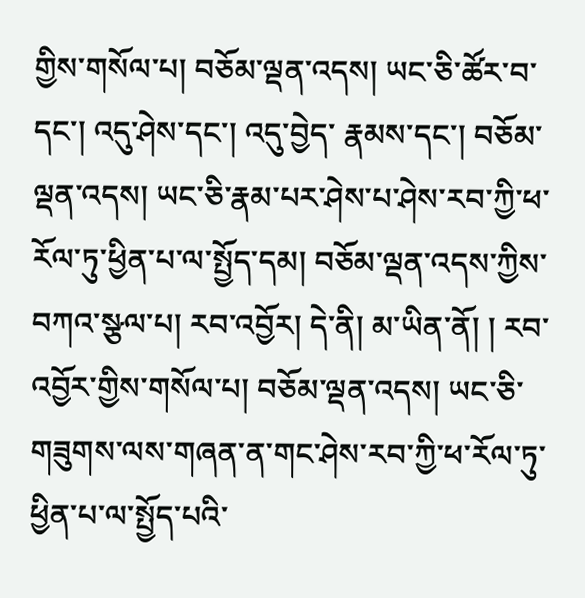གྱིས་གསོལ་པ། བཅོམ་ལྡན་འདས། ཡང་ཅི་ཚོར་བ་དང་། འདུ་ཤེས་དང་། འདུ་བྱེད་ རྣམས་དང་། བཅོམ་ལྡན་འདས། ཡང་ཅི་རྣམ་པར་ཤེས་པ་ཤེས་རབ་ཀྱི་ཕ་རོལ་ཏུ་ཕྱིན་པ་ལ་སྤྱོད་དམ། བཅོམ་ལྡན་འདས་ཀྱིས་བཀའ་སྩལ་པ། རབ་འབྱོར། དེ་ནི། མ་ཡིན་ནོ། ། རབ་འབྱོར་གྱིས་གསོལ་པ། བཅོམ་ལྡན་འདས། ཡང་ཅི་གཟུགས་ལས་གཞན་ན་གང་ཤེས་རབ་ཀྱི་ཕ་རོལ་ཏུ་ཕྱིན་པ་ལ་སྤྱོད་པའི་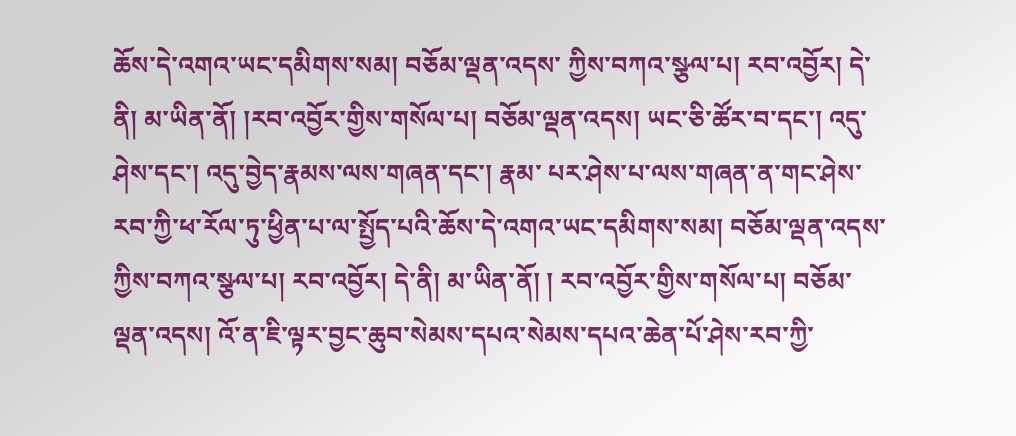ཆོས་དེ་འགའ་ཡང་དམིགས་སམ། བཅོམ་ལྡན་འདས་ ཀྱིས་བཀའ་སྩལ་པ། རབ་འབྱོར། དེ་ནི། མ་ཡིན་ནོ། །རབ་འབྱོར་གྱིས་གསོལ་པ། བཅོམ་ལྡན་འདས། ཡང་ཅི་ཚོར་བ་དང་། འདུ་ཤེས་དང་། འདུ་བྱེད་རྣམས་ལས་གཞན་དང་། རྣམ་ པར་ཤེས་པ་ལས་གཞན་ན་གང་ཤེས་རབ་ཀྱི་ཕ་རོལ་ཏུ་ཕྱིན་པ་ལ་སྤྱོད་པའི་ཆོས་དེ་འགའ་ཡང་དམིགས་སམ། བཅོམ་ལྡན་འདས་ཀྱིས་བཀའ་སྩལ་པ། རབ་འབྱོར། དེ་ནི། མ་ཡིན་ནོ། ། རབ་འབྱོར་གྱིས་གསོལ་པ། བཅོམ་ལྡན་འདས། འོ་ན་ཇི་ལྟར་བྱང་ཆུབ་སེམས་དཔའ་སེམས་དཔའ་ཆེན་པོ་ཤེས་རབ་ཀྱི་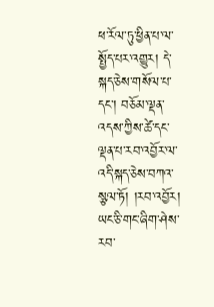ཕ་རོལ་ཏུ་ཕྱིན་པ་ལ་སྤྱོད་པར་འགྱུར། དེ་སྐད་ཅེས་གསོལ་པ་དང་། བཅོམ་ལྡན་འདས་ཀྱིས་ཚེ་དང་ལྡན་པ་རབ་འབྱོར་ལ་འདི་སྐད་ཅེས་བཀའ་སྩལ་ཏོ། །རབ་འབྱོར། ཡང་ཅི་གང་ཞིག་ཤེས་རབ་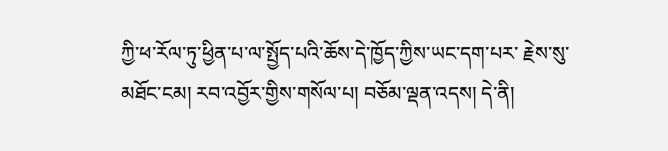ཀྱི་ཕ་རོལ་ཏུ་ཕྱིན་པ་ལ་སྤྱོད་པའི་ཆོས་དེ་ཁྱོད་ཀྱིས་ཡང་དག་པར་ རྗེས་སུ་མཐོང་ངམ། རབ་འབྱོར་གྱིས་གསོལ་པ། བཅོམ་ལྡན་འདས། དེ་ནི།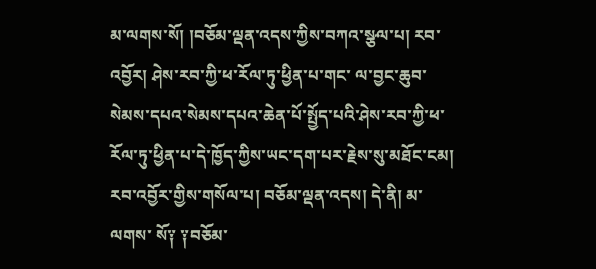མ་ལགས་སོ། །བཅོམ་ལྡན་འདས་ཀྱིས་བཀའ་སྩལ་པ། རབ་འབྱོར། ཤེས་རབ་ཀྱི་ཕ་རོལ་ཏུ་ཕྱིན་པ་གང་ ལ་བྱང་ཆུབ་སེམས་དཔའ་སེམས་དཔའ་ཆེན་པོ་སྤྱོད་པའི་ཤེས་རབ་ཀྱི་ཕ་རོལ་ཏུ་ཕྱིན་པ་དེ་ཁྱོད་ཀྱིས་ཡང་དག་པར་རྗེས་སུ་མཐོང་ངམ། རབ་འབྱོར་གྱིས་གསོལ་པ། བཅོམ་ལྡན་འདས། དེ་ནི། མ་ལགས་ སོ༑ ༑བཅོམ་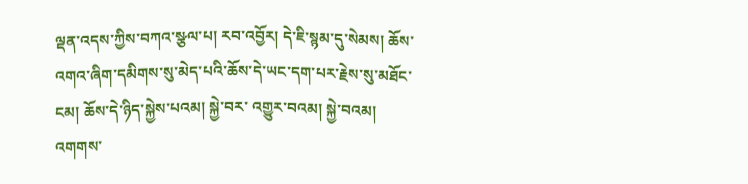ལྡན་འདས་ཀྱིས་བཀའ་སྩལ་པ། རབ་འབྱོར། དེ་ཇི་སྙམ་དུ་སེམས། ཆོས་འགའ་ཞིག་དམིགས་སུ་མེད་པའི་ཆོས་དེ་ཡང་དག་པར་རྗེས་སུ་མཐོང་ངམ། ཆོས་དེ་ཉིད་སྐྱེས་པའམ། སྐྱེ་བར་ འགྱུར་བའམ། སྐྱེ་བའམ། འགགས་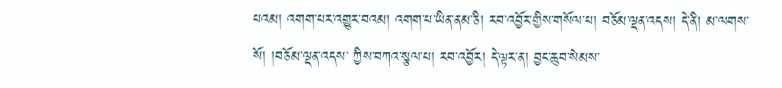པའམ། འགག་པར་འགྱུར་བའམ། འགག་པ་ཡིན་ནམ་ཅི། རབ་འབྱོར་གྱིས་གསོལ་པ། བཅོམ་ལྡན་འདས། དེ་ནི། མ་ལགས་སོ། །བཅོམ་ལྡན་འདས་ ཀྱིས་བཀའ་སྩལ་པ། རབ་འབྱོར། དེ་ལྟར་ན། བྱང་ཆུབ་སེམས་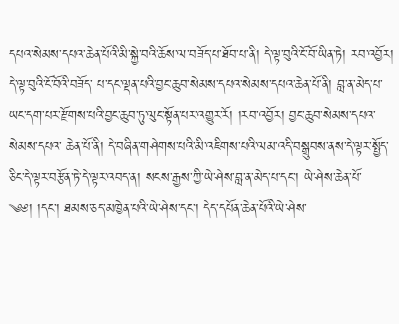དཔའ་སེམས་དཔའ་ཆེན་པོའི་མི་སྐྱེ་བའི་ཆོས་ལ་བཟོད་པ་ཐོབ་པ་ནི། དེ་ལྟ་བུའི་ངོ་བོ་ཡིན་ཏེ། རབ་འབྱོར། དེ་ལྟ་བུའི་ངོ་བོའི་བཟོད་ པ་དང་ལྡན་པའི་བྱང་ཆུབ་སེམས་དཔའ་སེམས་དཔའ་ཆེན་པོ་ནི། བླ་ན་མེད་པ་ཡང་དག་པར་རྫོགས་པའི་བྱང་ཆུབ་ཏུ་ལུང་སྟོན་པར་འགྱུར་རོ། །རབ་འབྱོར། བྱང་ཆུབ་སེམས་དཔའ་སེམས་དཔའ་ ཆེན་པོ་ནི། དེ་བཞིན་གཤེགས་པའི་མི་འཇིགས་པའི་ལམ་འདི་བསྒྲུབས་ནས་དེ་ལྟར་སྤྱོད་ཅིང་དེ་ལྟར་བརྩོན་ཏེ་དེ་ལྟར་འབད་ན། སངས་རྒྱས་ཀྱི་ཡེ་ཤེས་བླ་ན་མེད་པ་དང་། ཡེ་ཤེས་ཆེན་པོ་ ༄༅། །དང་། ཐམས་ཅད་མཁྱེན་པའི་ཡེ་ཤེས་དང་། དེད་དཔོན་ཆེན་པོའི་ཡེ་ཤེས་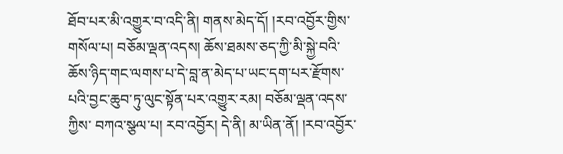ཐོབ་པར་མི་འགྱུར་བ་འདི་ནི། གནས་མེད་དོ། །རབ་འབྱོར་གྱིས་གསོལ་པ། བཅོམ་ལྡན་འདས། ཆོས་ཐམས་ཅད་ཀྱི་མི་སྐྱེ་བའི་ཆོས་ཉིད་གང་ལགས་པ་དེ་བླ་ན་མེད་པ་ཡང་དག་པར་རྫོགས་པའི་བྱང་ཆུབ་ཏུ་ལུང་སྟོན་པར་འགྱུར་རམ། བཅོམ་ལྡན་འདས་ཀྱིས་ བཀའ་སྩལ་པ། རབ་འབྱོར། དེ་ནི། མ་ཡིན་ནོ། །རབ་འབྱོར་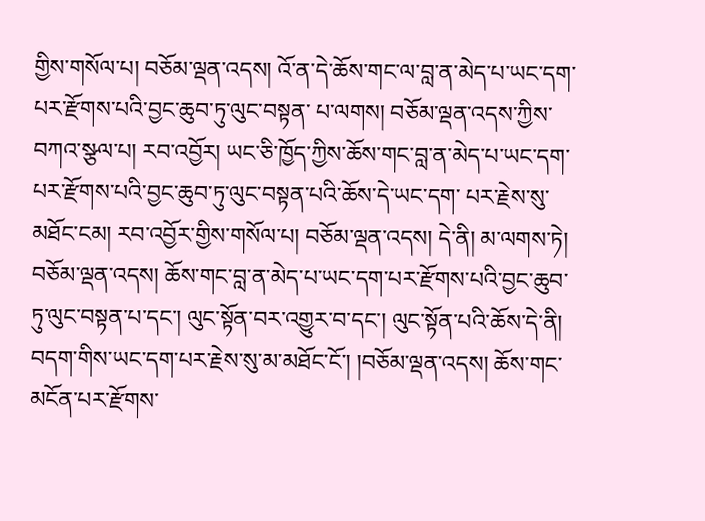གྱིས་གསོལ་པ། བཅོམ་ལྡན་འདས། འོ་ན་དེ་ཆོས་གང་ལ་བླ་ན་མེད་པ་ཡང་དག་པར་རྫོགས་པའི་བྱང་ཆུབ་ཏུ་ལུང་བསྟན་ པ་ལགས། བཅོམ་ལྡན་འདས་ཀྱིས་བཀའ་སྩལ་པ། རབ་འབྱོར། ཡང་ཅི་ཁྱོད་ཀྱིས་ཆོས་གང་བླ་ན་མེད་པ་ཡང་དག་པར་རྫོགས་པའི་བྱང་ཆུབ་ཏུ་ལུང་བསྟན་པའི་ཆོས་དེ་ཡང་དག་ པར་རྗེས་སུ་མཐོང་ངམ། རབ་འབྱོར་གྱིས་གསོལ་པ། བཅོམ་ལྡན་འདས། དེ་ནི། མ་ལགས་ཏེ། བཅོམ་ལྡན་འདས། ཆོས་གང་བླ་ན་མེད་པ་ཡང་དག་པར་རྫོགས་པའི་བྱང་ཆུབ་ ཏུ་ལུང་བསྟན་པ་དང་། ལུང་སྟོན་བར་འགྱུར་བ་དང་། ལུང་སྟོན་པའི་ཆོས་དེ་ནི། བདག་གིས་ཡང་དག་པར་རྗེས་སུ་མ་མཐོང་ངོ་། །བཅོམ་ལྡན་འདས། ཆོས་གང་མངོན་པར་རྫོགས་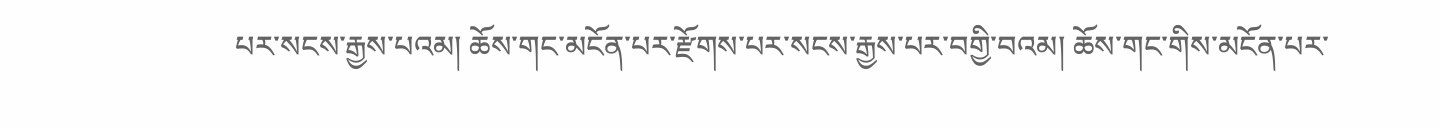པར་སངས་རྒྱས་པའམ། ཆོས་གང་མངོན་པར་རྫོགས་པར་སངས་རྒྱས་པར་བགྱི་བའམ། ཆོས་གང་གིས་མངོན་པར་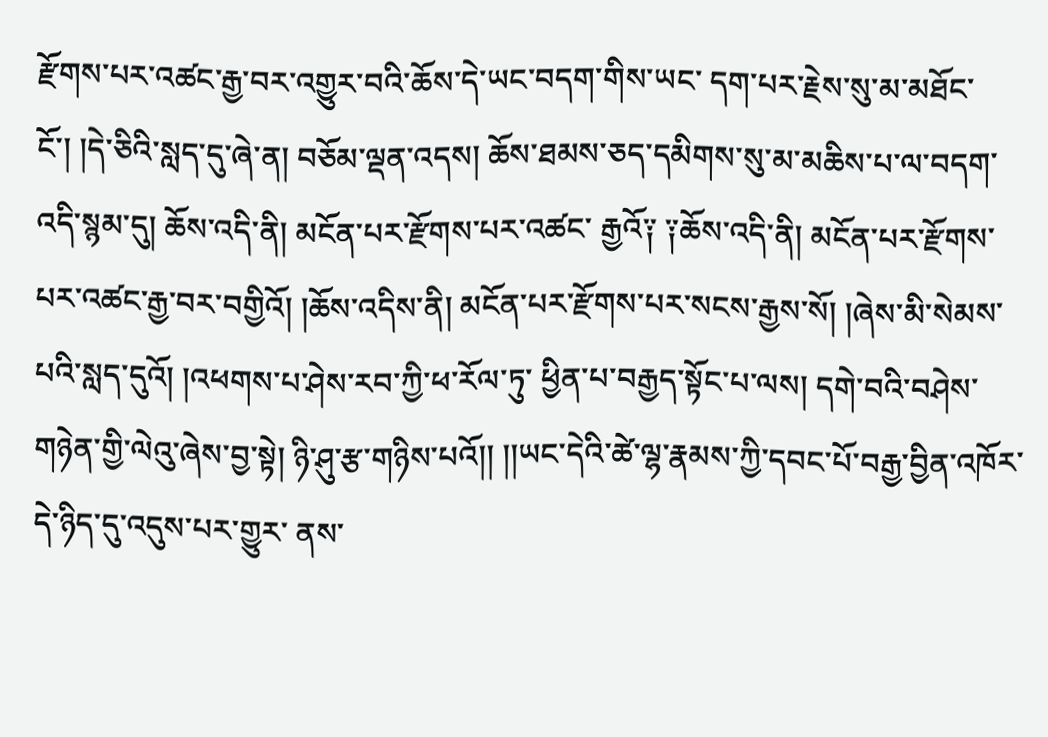རྫོགས་པར་འཚང་རྒྱ་བར་འགྱུར་བའི་ཆོས་དེ་ཡང་བདག་གིས་ཡང་ དག་པར་རྗེས་སུ་མ་མཐོང་ངོ་། །དེ་ཅིའི་སླད་དུ་ཞེ་ན། བཅོམ་ལྡན་འདས། ཆོས་ཐམས་ཅད་དམིགས་སུ་མ་མཆིས་པ་ལ་བདག་འདི་སྙམ་དུ། ཆོས་འདི་ནི། མངོན་པར་རྫོགས་པར་འཚང་ རྒྱའོ༑ ༑ཆོས་འདི་ནི། མངོན་པར་རྫོགས་པར་འཚང་རྒྱ་བར་བགྱིའོ། །ཆོས་འདིས་ནི། མངོན་པར་རྫོགས་པར་སངས་རྒྱས་སོ། །ཞེས་མི་སེམས་པའི་སླད་དུའོ། །འཕགས་པ་ཤེས་རབ་ཀྱི་ཕ་རོལ་ཏུ་ ཕྱིན་པ་བརྒྱད་སྟོང་པ་ལས། དགེ་བའི་བཤེས་གཉེན་གྱི་ལེའུ་ཞེས་བྱ་སྟེ། ཉི་ཤུ་རྩ་གཉིས་པའོ།། །།ཡང་དེའི་ཚེ་ལྷ་རྣམས་ཀྱི་དབང་པོ་བརྒྱ་བྱིན་འཁོར་དེ་ཉིད་དུ་འདུས་པར་གྱུར་ ནས་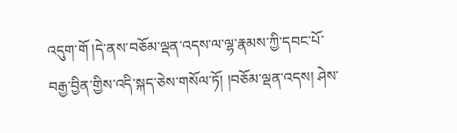འདུག་གོ །དེ་ནས་བཅོམ་ལྡན་འདས་ལ་ལྷ་རྣམས་ཀྱི་དབང་པོ་བརྒྱ་བྱིན་གྱིས་འདི་སྐད་ཅེས་གསོལ་ཏོ། །བཅོམ་ལྡན་འདས། ཤེས་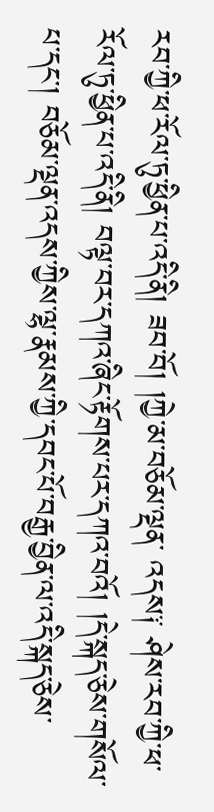རབ་ཀྱི་ཕ་རོལ་ཏུ་ཕྱིན་པ་འདི་ནི། ཟབ་བོ། །ཀྱེ་མ་བཅོམ་ལྡན་ འདས༑ ཤེས་རབ་ཀྱི་ཕ་རོལ་ཏུ་ཕྱིན་པ་འདི་ནི། བལྟ་བར་དཀའ་ཞིང་རྟོགས་པར་དཀའ་བའོ། །དེ་སྐད་ཅེས་གསོལ་པ་དང་། བཅོམ་ལྡན་འདས་ཀྱིས་ལྷ་རྣམས་ཀྱི་དབང་པོ་བརྒྱ་བྱིན་ལ་འདི་སྐད་ཅེས་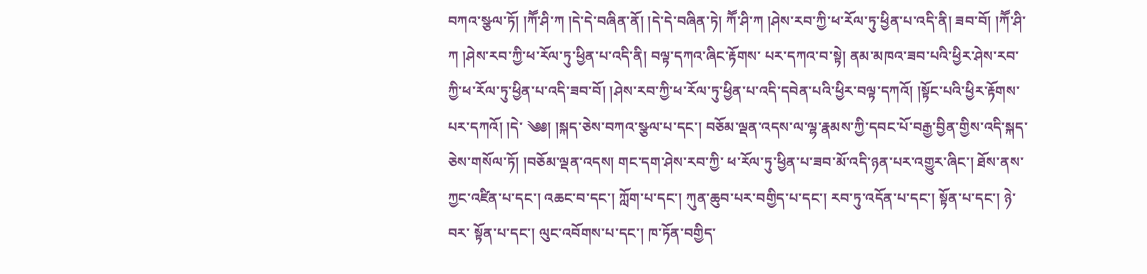བཀའ་སྩལ་ཏོ། །ཀཽ་ཤི་ཀ །དེ་དེ་བཞིན་ནོ། །དེ་དེ་བཞིན་ཏེ། ཀཽ་ཤི་ཀ །ཤེས་རབ་ཀྱི་ཕ་རོལ་ཏུ་ཕྱིན་པ་འདི་ནི། ཟབ་བོ། །ཀཽ་ཤི་ཀ །ཤེས་རབ་ཀྱི་ཕ་རོལ་ཏུ་ཕྱིན་པ་འདི་ནི། བལྟ་དཀའ་ཞིང་རྟོགས་ པར་དཀའ་བ་སྟེ། ནམ་མཁའ་ཟབ་པའི་ཕྱིར་ཤེས་རབ་ཀྱི་ཕ་རོལ་ཏུ་ཕྱིན་པ་འདི་ཟབ་བོ། །ཤེས་རབ་ཀྱི་ཕ་རོལ་ཏུ་ཕྱིན་པ་འདི་དབེན་པའི་ཕྱིར་བལྟ་དཀའོ། །སྟོང་པའི་ཕྱིར་རྟོགས་པར་དཀའོ། །དེ་ ༄༅། །སྐད་ཅེས་བཀའ་སྩལ་པ་དང་། བཅོམ་ལྡན་འདས་ལ་ལྷ་རྣམས་ཀྱི་དབང་པོ་བརྒྱ་བྱིན་གྱིས་འདི་སྐད་ཅེས་གསོལ་ཏོ། །བཅོམ་ལྡན་འདས། གང་དག་ཤེས་རབ་ཀྱི་ ཕ་རོལ་ཏུ་ཕྱིན་པ་ཟབ་མོ་འདི་ཉན་པར་འགྱུར་ཞིང་། ཐོས་ནས་ཀྱང་འཛིན་པ་དང་། འཆང་བ་དང་། ཀློག་པ་དང་། ཀུན་ཆུབ་པར་བགྱིད་པ་དང་། རབ་ཏུ་འདོན་པ་དང་། སྟོན་པ་དང་། ཉེ་བར་ སྟོན་པ་དང་། ལུང་འབོགས་པ་དང་། ཁ་ཏོན་བགྱིད་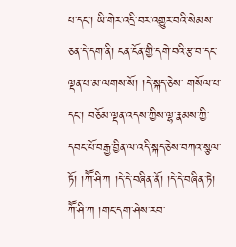པ་དང་། ཡི་གེར་འདྲི་བར་འགྱུར་བའི་སེམས་ཅན་དེ་དག་ནི། ངན་ངོན་གྱི་དགེ་བའི་རྩ་བ་དང་ལྡན་པ་མ་ལགས་སོ། །དེ་སྐད་ཅེས་ གསོལ་པ་དང་། བཅོམ་ལྡན་འདས་ཀྱིས་ལྷ་རྣམས་ཀྱི་དབང་པོ་བརྒྱ་བྱིན་ལ་འདི་སྐད་ཅེས་བཀའ་སྩལ་ཏོ། །ཀཽ་ཤི་ཀ །དེ་དེ་བཞིན་ནོ། །དེ་དེ་བཞིན་ཏེ། ཀཽ་ཤི་ཀ །གང་དག་ཤེས་རབ་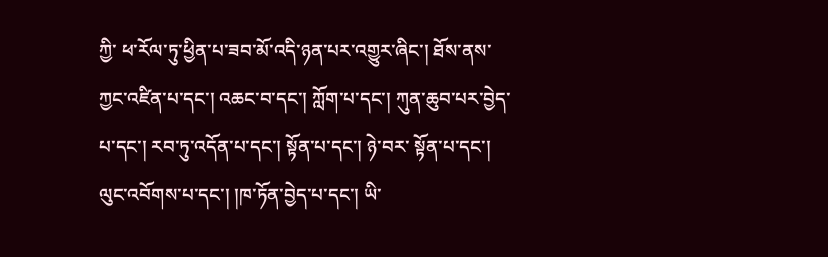ཀྱི་ ཕ་རོལ་ཏུ་ཕྱིན་པ་ཟབ་མོ་འདི་ཉན་པར་འགྱུར་ཞིང་། ཐོས་ནས་ཀྱང་འཛིན་པ་དང་། འཆང་བ་དང་། ཀློག་པ་དང་། ཀུན་ཆུབ་པར་བྱེད་པ་དང་། རབ་ཏུ་འདོན་པ་དང་། སྟོན་པ་དང་། ཉེ་བར་ སྟོན་པ་དང་། ལུང་འབོགས་པ་དང་། །ཁ་ཏོན་བྱེད་པ་དང་། ཡི་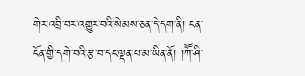གེར་འབྲི་བར་འགྱུར་བའི་སེམས་ཅན་དེ་དག་ནི། ངན་ངོན་གྱི་དགེ་བའི་རྩ་བ་དང་ལྡན་པ་མ་ཡིན་ནོ། །ཀཽ་ཤི་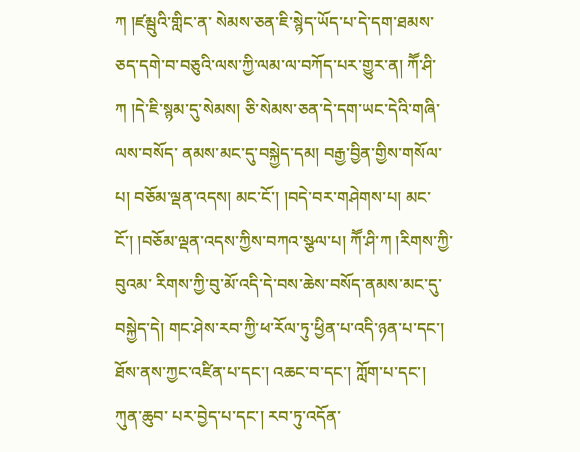ཀ །ཛམྦུའི་གླིང་ན་ སེམས་ཅན་ཇི་སྙེད་ཡོད་པ་དེ་དག་ཐམས་ཅད་དགེ་བ་བཅུའི་ལས་ཀྱི་ལམ་ལ་བཀོད་པར་གྱུར་ན། ཀཽ་ཤི་ཀ །དེ་ཇི་སྙམ་དུ་སེམས། ཅི་སེམས་ཅན་དེ་དག་ཡང་དེའི་གཞི་ལས་བསོད་ ནམས་མང་དུ་བསྐྱེད་དམ། བརྒྱ་བྱིན་གྱིས་གསོལ་པ། བཅོམ་ལྡན་འདས། མང་ངོ་། །བདེ་བར་གཤེགས་པ། མང་ངོ་། །བཅོམ་ལྡན་འདས་ཀྱིས་བཀའ་སྩལ་པ། ཀཽ་ཤི་ཀ །རིགས་ཀྱི་བུའམ་ རིགས་ཀྱི་བུ་མོ་འདི་དེ་བས་ཆེས་བསོད་ནམས་མང་དུ་བསྐྱེད་དེ། གང་ཤེས་རབ་ཀྱི་ཕ་རོལ་ཏུ་ཕྱིན་པ་འདི་ཉན་པ་དང་། ཐོས་ནས་ཀྱང་འཛིན་པ་དང་། འཆང་བ་དང་། ཀློག་པ་དང་། ཀུན་ཆུབ་ པར་བྱེད་པ་དང་། རབ་ཏུ་འདོན་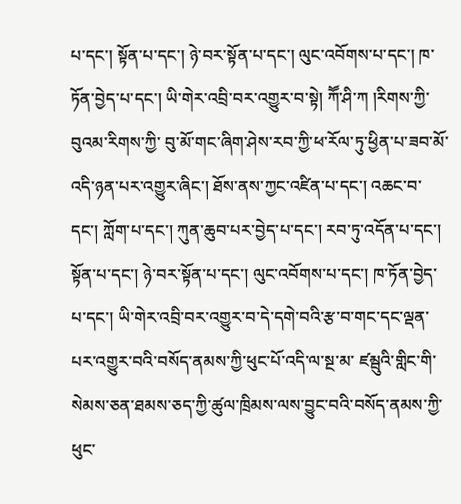པ་དང་། སྟོན་པ་དང་། ཉེ་བར་སྟོན་པ་དང་། ལུང་འབོགས་པ་དང་། ཁ་ཏོན་བྱེད་པ་དང་། ཡི་གེར་འབྲི་བར་འགྱུར་བ་སྟེ། ཀཽ་ཤི་ཀ །རིགས་ཀྱི་བུའམ་རིགས་ཀྱི་ བུ་མོ་གང་ཞིག་ཤེས་རབ་ཀྱི་ཕ་རོལ་ཏུ་ཕྱིན་པ་ཟབ་མོ་འདི་ཉན་པར་འགྱུར་ཞིང་། ཐོས་ནས་ཀྱང་འཛིན་པ་དང་། འཆང་བ་དང་། ཀློག་པ་དང་། ཀུན་ཆུབ་པར་བྱེད་པ་དང་། རབ་ཏུ་འདོན་པ་དང་། སྟོན་པ་དང་། ཉེ་བར་སྟོན་པ་དང་། ལུང་འབོགས་པ་དང་། ཁ་ཏོན་བྱེད་པ་དང་། ཡི་གེར་འབྲི་བར་འགྱུར་བ་དེ་དགེ་བའི་རྩ་བ་གང་དང་ལྡན་པར་འགྱུར་བའི་བསོད་ནམས་ཀྱི་ཕུང་པོ་འདི་ལ་སྔ་མ་ ཛམྦུའི་གླིང་གི་སེམས་ཅན་ཐམས་ཅད་ཀྱི་ཚུལ་ཁྲིམས་ལས་བྱུང་བའི་བསོད་ནམས་ཀྱི་ཕུང་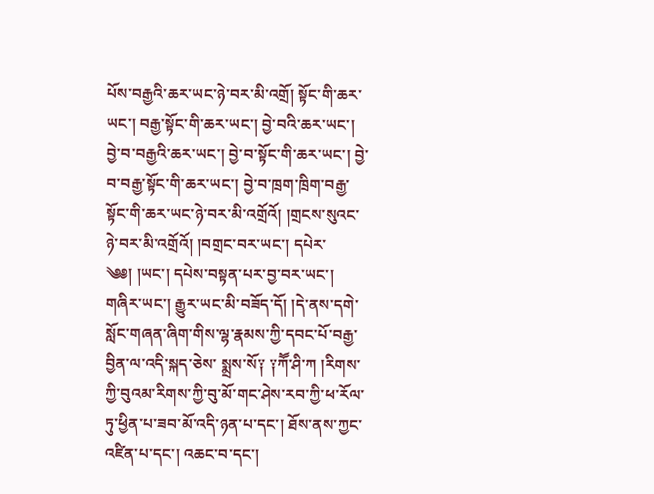པོས་བརྒྱའི་ཆར་ཡང་ཉེ་བར་མི་འགྲོ། སྟོང་གི་ཆར་ཡང་། བརྒྱ་སྟོང་གི་ཆར་ཡང་། བྱེ་བའི་ཆར་ཡང་། བྱེ་བ་བརྒྱའི་ཆར་ཡང་། བྱེ་བ་སྟོང་གི་ཆར་ཡང་། བྱེ་བ་བརྒྱ་སྟོང་གི་ཆར་ཡང་། བྱེ་བ་ཁྲག་ཁྲིག་བརྒྱ་སྟོང་གི་ཆར་ཡང་ཉེ་བར་མི་འགྲོའོ། །གྲངས་སུའང་ཉེ་བར་མི་འགྲོའོ། །བགྲང་བར་ཡང་། དཔེར་ ༄༅། །ཡང་། དཔེས་བསྟན་པར་བྱ་བར་ཡང་། གཞིར་ཡང་། རྒྱུར་ཡང་མི་བཟོད་དོ། །དེ་ནས་དགེ་སློང་གཞན་ཞིག་གིས་ལྷ་རྣམས་ཀྱི་དབང་པོ་བརྒྱ་བྱིན་ལ་འདི་སྐད་ཅེས་ སྨྲས་སོ༑ ༑ཀཽ་ཤི་ཀ །རིགས་ཀྱི་བུའམ་རིགས་ཀྱི་བུ་མོ་གང་ཤེས་རབ་ཀྱི་ཕ་རོལ་ཏུ་ཕྱིན་པ་ཟབ་མོ་འདི་ཉན་པ་དང་། ཐོས་ནས་ཀྱང་འཛིན་པ་དང་། འཆང་བ་དང་།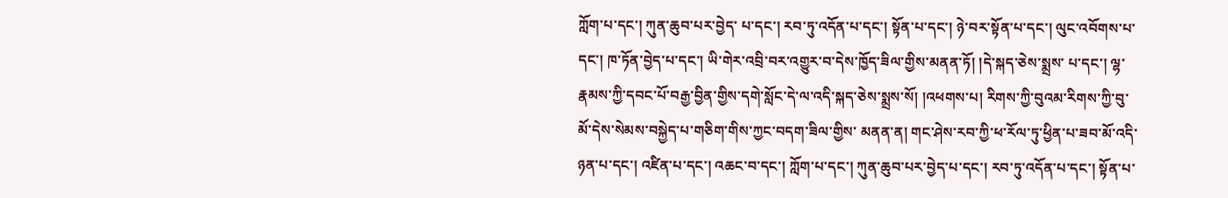ཀློག་པ་དང་། ཀུན་ཆུབ་པར་བྱེད་ པ་དང་། རབ་ཏུ་འདོན་པ་དང་། སྟོན་པ་དང་། ཉེ་བར་སྟོན་པ་དང་། ལུང་འབོགས་པ་དང་། ཁ་ཏོན་བྱེད་པ་དང་། ཡི་གེར་འབྲི་བར་འགྱུར་བ་དེས་ཁྱོད་ཟིལ་གྱིས་མནན་ཏོ། །དེ་སྐད་ཅེས་སྨྲས་ པ་དང་། ལྷ་རྣམས་ཀྱི་དབང་པོ་བརྒྱ་བྱིན་གྱིས་དགེ་སློང་དེ་ལ་འདི་སྐད་ཅེས་སྨྲས་སོ། །འཕགས་པ། རིགས་ཀྱི་བུའམ་རིགས་ཀྱི་བུ་མོ་དེས་སེམས་བསྐྱེད་པ་གཅིག་གིས་ཀྱང་བདག་ཟིལ་གྱིས་ མནན་ན། གང་ཤེས་རབ་ཀྱི་ཕ་རོལ་ཏུ་ཕྱིན་པ་ཟབ་མོ་འདི་ཉན་པ་དང་། འཛིན་པ་དང་། འཆང་བ་དང་། ཀློག་པ་དང་། ཀུན་ཆུབ་པར་བྱེད་པ་དང་། རབ་ཏུ་འདོན་པ་དང་། སྟོན་པ་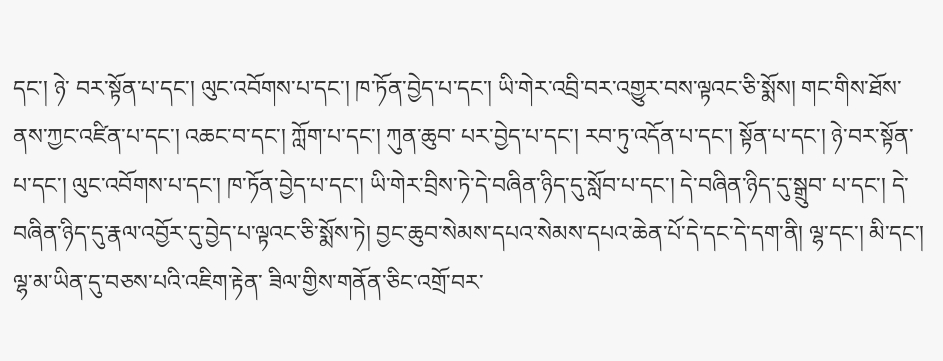དང་། ཉེ་ བར་སྟོན་པ་དང་། ལུང་འབོགས་པ་དང་། ཁ་ཏོན་བྱེད་པ་དང་། ཡི་གེར་འབྲི་བར་འགྱུར་བས་ལྟའང་ཅི་སྨོས། གང་གིས་ཐོས་ནས་ཀྱང་འཛིན་པ་དང་། འཆང་བ་དང་། ཀློག་པ་དང་། ཀུན་ཆུབ་ པར་བྱེད་པ་དང་། རབ་ཏུ་འདོན་པ་དང་། སྟོན་པ་དང་། ཉེ་བར་སྟོན་པ་དང་། ལུང་འབོགས་པ་དང་། ཁ་ཏོན་བྱེད་པ་དང་། ཡི་གེར་བྲིས་ཏེ་དེ་བཞིན་ཉིད་དུ་སློབ་པ་དང་། དེ་བཞིན་ཉིད་དུ་སྒྲུབ་ པ་དང་། དེ་བཞིན་ཉིད་དུ་རྣལ་འབྱོར་དུ་བྱེད་པ་ལྟའང་ཅི་སྨོས་ཏེ། བྱང་ཆུབ་སེམས་དཔའ་སེམས་དཔའ་ཆེན་པོ་དེ་དང་དེ་དག་ནི། ལྷ་དང་། མི་དང་། ལྷ་མ་ཡིན་དུ་བཅས་པའི་འཇིག་རྟེན་ ཟིལ་གྱིས་གནོན་ཅིང་འགྲོ་བར་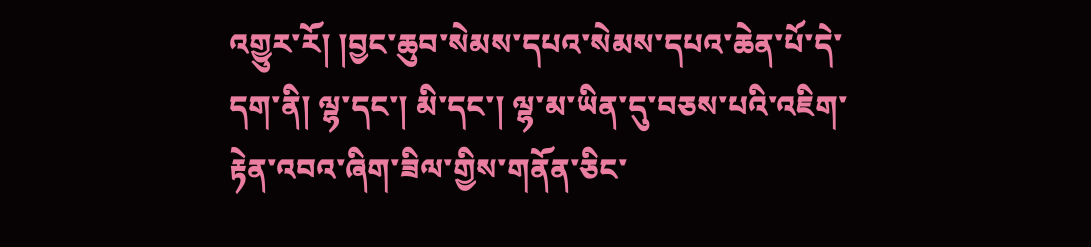འགྱུར་རོ། །བྱང་ཆུབ་སེམས་དཔའ་སེམས་དཔའ་ཆེན་པོ་དེ་དག་ནི། ལྷ་དང་། མི་དང་། ལྷ་མ་ཡིན་དུ་བཅས་པའི་འཇིག་རྟེན་འབའ་ཞིག་ཟིལ་གྱིས་གནོན་ཅིང་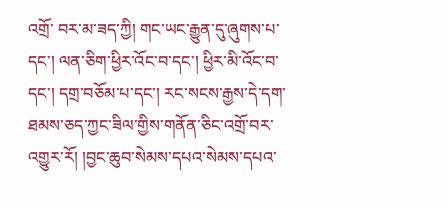འགྲོ་ བར་མ་ཟད་ཀྱི། གང་ཡང་རྒྱུན་དུ་ཞུགས་པ་དང་། ལན་ཅིག་ཕྱིར་འོང་བ་དང་། ཕྱིར་མི་འོང་བ་དང་། དགྲ་བཅོམ་པ་དང་། རང་སངས་རྒྱས་དེ་དག་ཐམས་ཅད་ཀྱང་ཟིལ་གྱིས་གནོན་ཅིང་འགྲོ་བར་ འགྱུར་རོ། །བྱང་ཆུབ་སེམས་དཔའ་སེམས་དཔའ་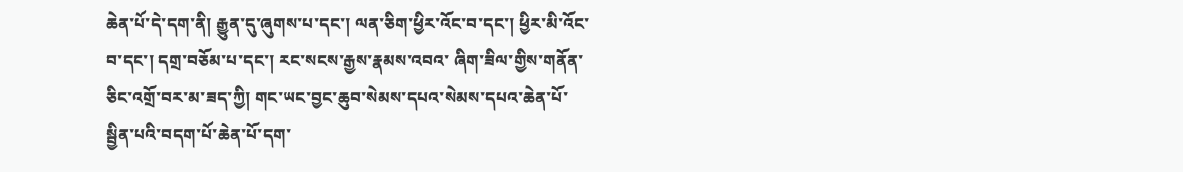ཆེན་པོ་དེ་དག་ནི། རྒྱུན་དུ་ཞུགས་པ་དང་། ལན་ཅིག་ཕྱིར་འོང་བ་དང་། ཕྱིར་མི་འོང་བ་དང་། དགྲ་བཅོམ་པ་དང་། རང་སངས་རྒྱས་རྣམས་འབའ་ ཞིག་ཟིལ་གྱིས་གནོན་ཅིང་འགྲོ་བར་མ་ཟད་ཀྱི། གང་ཡང་བྱང་ཆུབ་སེམས་དཔའ་སེམས་དཔའ་ཆེན་པོ་སྦྱིན་པའི་བདག་པོ་ཆེན་པོ་དག་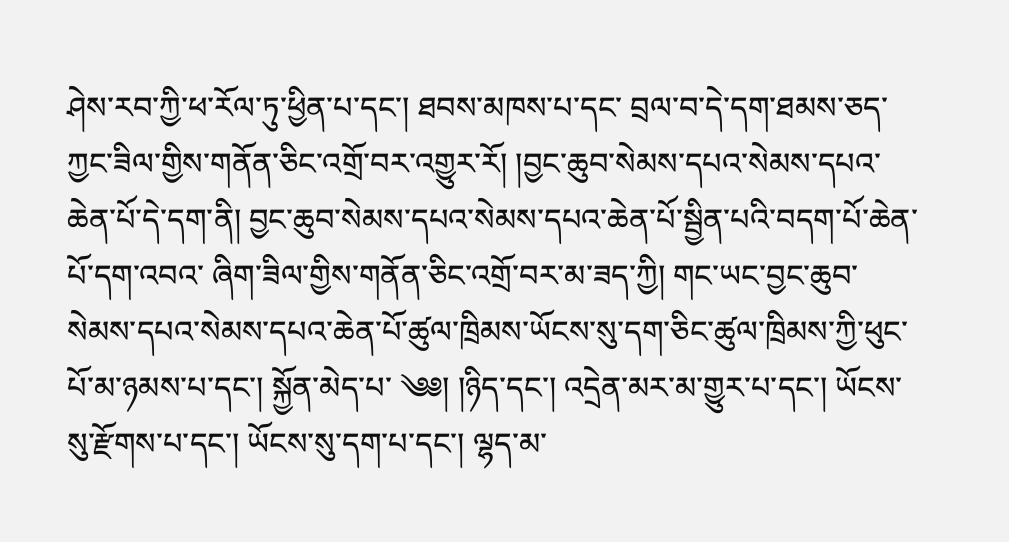ཤེས་རབ་ཀྱི་ཕ་རོལ་ཏུ་ཕྱིན་པ་དང་། ཐབས་མཁས་པ་དང་ བྲལ་བ་དེ་དག་ཐམས་ཅད་ཀྱང་ཟིལ་གྱིས་གནོན་ཅིང་འགྲོ་བར་འགྱུར་རོ། །བྱང་ཆུབ་སེམས་དཔའ་སེམས་དཔའ་ཆེན་པོ་དེ་དག་ནི། བྱང་ཆུབ་སེམས་དཔའ་སེམས་དཔའ་ཆེན་པོ་སྦྱིན་པའི་བདག་པོ་ཆེན་པོ་དག་འབའ་ ཞིག་ཟིལ་གྱིས་གནོན་ཅིང་འགྲོ་བར་མ་ཟད་ཀྱི། གང་ཡང་བྱང་ཆུབ་སེམས་དཔའ་སེམས་དཔའ་ཆེན་པོ་ཚུལ་ཁྲིམས་ཡོངས་སུ་དག་ཅིང་ཚུལ་ཁྲིམས་ཀྱི་ཕུང་པོ་མ་ཉམས་པ་དང་། སྐྱོན་མེད་པ་ ༄༅། །ཉིད་དང་། འདྲེན་མར་མ་གྱུར་པ་དང་། ཡོངས་སུ་རྫོགས་པ་དང་། ཡོངས་སུ་དག་པ་དང་། ལྷད་མ་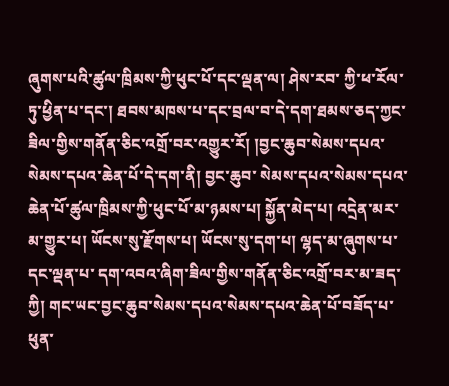ཞུགས་པའི་ཚུལ་ཁྲིམས་ཀྱི་ཕུང་པོ་དང་ལྡན་ལ། ཤེས་རབ་ ཀྱི་ཕ་རོལ་ཏུ་ཕྱིན་པ་དང་། ཐབས་མཁས་པ་དང་བྲལ་བ་དེ་དག་ཐམས་ཅད་ཀྱང་ཟིལ་གྱིས་གནོན་ཅིང་འགྲོ་བར་འགྱུར་རོ། །བྱང་ཆུབ་སེམས་དཔའ་སེམས་དཔའ་ཆེན་པོ་དེ་དག་ནི། བྱང་ཆུབ་ སེམས་དཔའ་སེམས་དཔའ་ཆེན་པོ་ཚུལ་ཁྲིམས་ཀྱི་ཕུང་པོ་མ་ཉམས་པ། སྐྱོན་མེད་པ། འདྲེན་མར་མ་གྱུར་པ། ཡོངས་སུ་རྫོགས་པ། ཡོངས་སུ་དག་པ། ལྷད་མ་ཞུགས་པ་དང་ལྡན་པ་ དག་འབའ་ཞིག་ཟིལ་གྱིས་གནོན་ཅིང་འགྲོ་བར་མ་ཟད་ཀྱི། གང་ཡང་བྱང་ཆུབ་སེམས་དཔའ་སེམས་དཔའ་ཆེན་པོ་བཟོད་པ་ཕུན་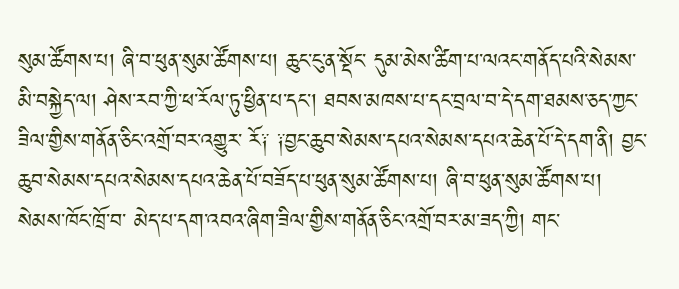སུམ་ཚོགས་པ། ཞི་བ་ཕུན་སུམ་ཚོགས་པ། ཆུང་ངུ་ན་སྡོང་ དུམ་མེས་ཚིག་པ་ལའང་གནོད་པའི་སེམས་མི་བསྐྱེད་ལ། ཤེས་རབ་ཀྱི་ཕ་རོལ་ཏུ་ཕྱིན་པ་དང་། ཐབས་མཁས་པ་དང་བྲལ་བ་དེ་དག་ཐམས་ཅད་ཀྱང་ཟིལ་གྱིས་གནོན་ཅིང་འགྲོ་བར་འགྱུར་ རོ༑ ༑བྱང་ཆུབ་སེམས་དཔའ་སེམས་དཔའ་ཆེན་པོ་དེ་དག་ནི། བྱང་ཆུབ་སེམས་དཔའ་སེམས་དཔའ་ཆེན་པོ་བཟོད་པ་ཕུན་སུམ་ཚོགས་པ། ཞི་བ་ཕུན་སུམ་ཚོགས་པ། སེམས་ཁོང་ཁྲོ་བ་ མེད་པ་དག་འབའ་ཞིག་ཟིལ་གྱིས་གནོན་ཅིང་འགྲོ་བར་མ་ཟད་ཀྱི། གང་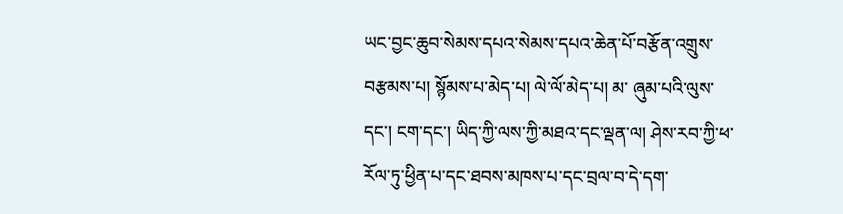ཡང་བྱང་ཆུབ་སེམས་དཔའ་སེམས་དཔའ་ཆེན་པོ་བརྩོན་འགྲུས་བརྩམས་པ། སྙོམས་པ་མེད་པ། ལེ་ལོ་མེད་པ། མ་ ཞུམ་པའི་ལུས་དང་། ངག་དང་། ཡིད་ཀྱི་ལས་ཀྱི་མཐའ་དང་ལྡན་ལ། ཤེས་རབ་ཀྱི་ཕ་རོལ་ཏུ་ཕྱིན་པ་དང་ཐབས་མཁས་པ་དང་བྲལ་བ་དེ་དག་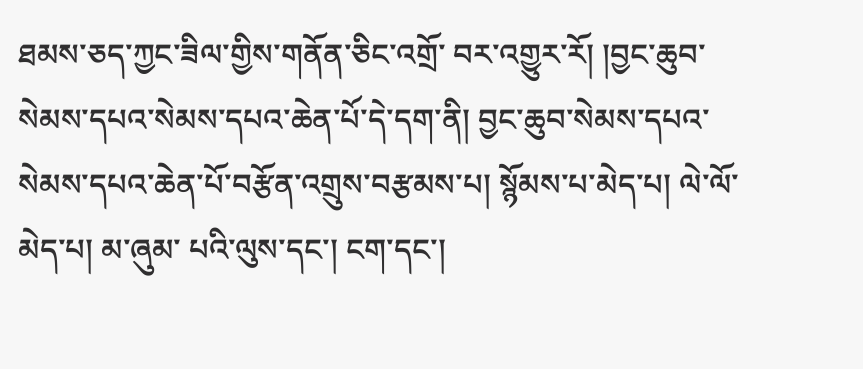ཐམས་ཅད་ཀྱང་ཟིལ་གྱིས་གནོན་ཅིང་འགྲོ་ བར་འགྱུར་རོ། །བྱང་ཆུབ་སེམས་དཔའ་སེམས་དཔའ་ཆེན་པོ་དེ་དག་ནི། བྱང་ཆུབ་སེམས་དཔའ་སེམས་དཔའ་ཆེན་པོ་བརྩོན་འགྲུས་བརྩམས་པ། སྙོམས་པ་མེད་པ། ལེ་ལོ་མེད་པ། མ་ཞུམ་ པའི་ལུས་དང་། ངག་དང་།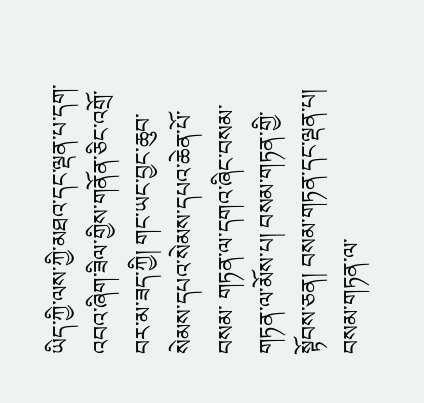ཡིད་ཀྱི་ལས་ཀྱི་མཐའ་དང་ལྡན་པ་དག་འབའ་ཞིག་ཟིལ་གྱིས་གནོན་ཅིང་འགྲོ་བར་མ་ཟད་ཀྱི། གང་ཡང་བྱང་ཆུབ་སེམས་དཔའ་སེམས་དཔའ་ཆེན་པོ་བསམ་ གཏན་ལ་དགའ་ཞིང་བསམ་གཏན་ལ་མོས་པ། བསམ་གཏན་གྱི་སྟོབས་ཅན། བསམ་གཏན་དང་ལྡན་པ། བསམ་གཏན་ལ་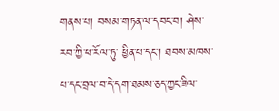གནས་པ། བསམ་གཏན་ལ་དབང་བ། ཤེས་རབ་ཀྱི་ཕ་རོལ་ཏུ་ ཕྱིན་པ་དང་། ཐབས་མཁས་པ་དང་བྲལ་བ་དེ་དག་ཐམས་ཅད་ཀྱང་ཟིལ་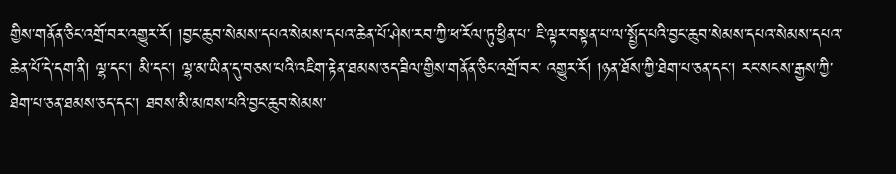གྱིས་གནོན་ཅིང་འགྲོ་བར་འགྱུར་རོ། །བྱང་ཆུབ་སེམས་དཔའ་སེམས་དཔའ་ཆེན་པོ་ཤེས་རབ་ཀྱི་ཕ་རོལ་ཏུ་ཕྱིན་པ་ ཇི་ལྟར་བསྟན་པ་ལ་སྤྱོད་པའི་བྱང་ཆུབ་སེམས་དཔའ་སེམས་དཔའ་ཆེན་པོ་དེ་དག་ནི། ལྷ་དང་། མི་དང་། ལྷ་མ་ཡིན་དུ་བཅས་པའི་འཇིག་རྟེན་ཐམས་ཅད་ཟིལ་གྱིས་གནོན་ཅིང་འགྲོ་བར་ འགྱུར་རོ། །ཉན་ཐོས་ཀྱི་ཐེག་པ་ཅན་དང་། རང་སངས་རྒྱས་ཀྱི་ཐེག་པ་ཅན་ཐམས་ཅད་དང་། ཐབས་མི་མཁས་པའི་བྱང་ཆུབ་སེམས་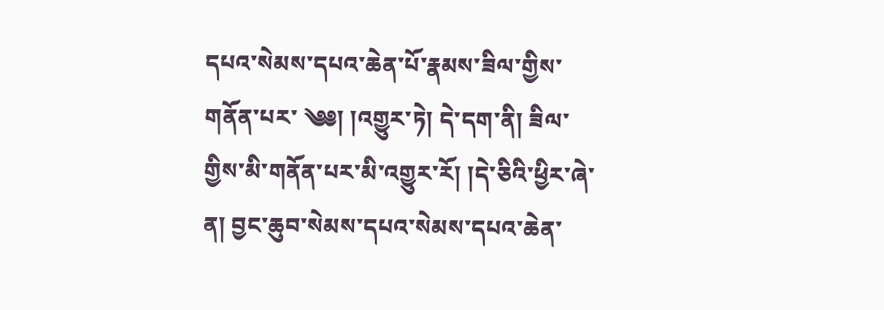དཔའ་སེམས་དཔའ་ཆེན་པོ་རྣམས་ཟིལ་གྱིས་གནོན་པར་ ༄༅། །འགྱུར་ཏེ། དེ་དག་ནི། ཟིལ་གྱིས་མི་གནོན་པར་མི་འགྱུར་རོ། །དེ་ཅིའི་ཕྱིར་ཞེ་ན། བྱང་ཆུབ་སེམས་དཔའ་སེམས་དཔའ་ཆེན་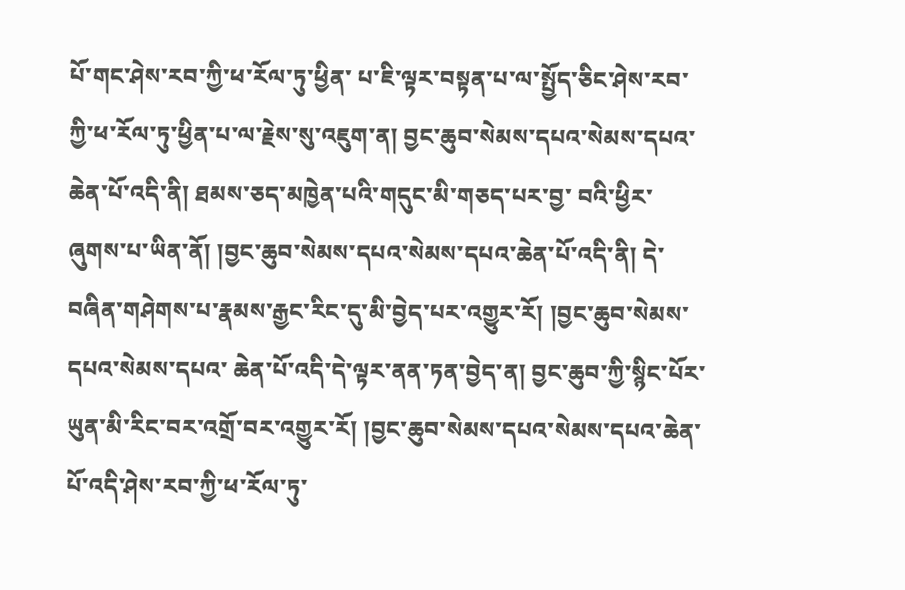པོ་གང་ཤེས་རབ་ཀྱི་ཕ་རོལ་ཏུ་ཕྱིན་ པ་ཇི་ལྟར་བསྟན་པ་ལ་སྤྱོད་ཅིང་ཤེས་རབ་ཀྱི་ཕ་རོལ་ཏུ་ཕྱིན་པ་ལ་རྗེས་སུ་འཇུག་ན། བྱང་ཆུབ་སེམས་དཔའ་སེམས་དཔའ་ཆེན་པོ་འདི་ནི། ཐམས་ཅད་མཁྱེན་པའི་གདུང་མི་གཅད་པར་བྱ་ བའི་ཕྱིར་ཞུགས་པ་ཡིན་ནོ། །བྱང་ཆུབ་སེམས་དཔའ་སེམས་དཔའ་ཆེན་པོ་འདི་ནི། དེ་བཞིན་གཤེགས་པ་རྣམས་རྒྱང་རིང་དུ་མི་བྱེད་པར་འགྱུར་རོ། །བྱང་ཆུབ་སེམས་དཔའ་སེམས་དཔའ་ ཆེན་པོ་འདི་དེ་ལྟར་ནན་ཏན་བྱེད་ན། བྱང་ཆུབ་ཀྱི་སྙིང་པོར་ཡུན་མི་རིང་བར་འགྲོ་བར་འགྱུར་རོ། །བྱང་ཆུབ་སེམས་དཔའ་སེམས་དཔའ་ཆེན་པོ་འདི་ཤེས་རབ་ཀྱི་ཕ་རོལ་ཏུ་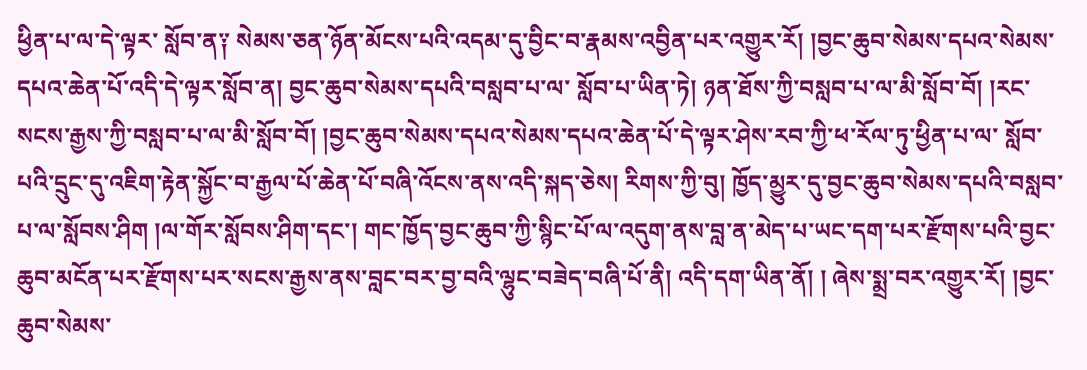ཕྱིན་པ་ལ་དེ་ལྟར་ སློབ་ན༑ སེམས་ཅན་ཉོན་མོངས་པའི་འདམ་དུ་བྱིང་བ་རྣམས་འབྱིན་པར་འགྱུར་རོ། །བྱང་ཆུབ་སེམས་དཔའ་སེམས་དཔའ་ཆེན་པོ་འདི་དེ་ལྟར་སློབ་ན། བྱང་ཆུབ་སེམས་དཔའི་བསླབ་པ་ལ་ སློབ་པ་ཡིན་ཏེ། ཉན་ཐོས་ཀྱི་བསླབ་པ་ལ་མི་སློབ་བོ། །རང་སངས་རྒྱས་ཀྱི་བསླབ་པ་ལ་མི་སློབ་བོ། །བྱང་ཆུབ་སེམས་དཔའ་སེམས་དཔའ་ཆེན་པོ་དེ་ལྟར་ཤེས་རབ་ཀྱི་ཕ་རོལ་ཏུ་ཕྱིན་པ་ལ་ སློབ་པའི་དྲུང་དུ་འཇིག་རྟེན་སྐྱོང་བ་རྒྱལ་པོ་ཆེན་པོ་བཞི་འོངས་ནས་འདི་སྐད་ཅེས། རིགས་ཀྱི་བུ། ཁྱོད་མྱུར་དུ་བྱང་ཆུབ་སེམས་དཔའི་བསླབ་པ་ལ་སློབས་ཤིག །ལ་གོར་སློབས་ཤིག་དང་། གང་ཁྱོད་བྱང་ཆུབ་ཀྱི་སྙིང་པོ་ལ་འདུག་ནས་བླ་ན་མེད་པ་ཡང་དག་པར་རྫོགས་པའི་བྱང་ཆུབ་མངོན་པར་རྫོགས་པར་སངས་རྒྱས་ནས་བླང་བར་བྱ་བའི་ལྷུང་བཟེད་བཞི་པོ་ནི། འདི་དག་ཡིན་ནོ། ། ཞེས་སྨྲ་བར་འགྱུར་རོ། །བྱང་ཆུབ་སེམས་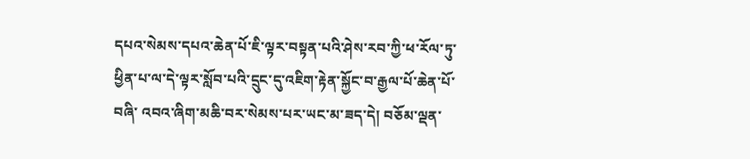དཔའ་སེམས་དཔའ་ཆེན་པོ་ཇི་ལྟར་བསྟན་པའི་ཤེས་རབ་ཀྱི་ཕ་རོལ་ཏུ་ཕྱིན་པ་ལ་དེ་ལྟར་སློབ་པའི་དྲུང་དུ་འཇིག་རྟེན་སྐྱོང་བ་རྒྱལ་པོ་ཆེན་པོ་བཞི་ འབའ་ཞིག་མཆི་བར་སེམས་པར་ཡང་མ་ཟད་དེ། བཅོམ་ལྡན་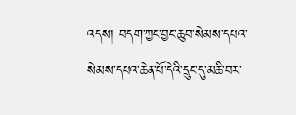འདས། བདག་ཀྱང་བྱང་ཆུབ་སེམས་དཔའ་སེམས་དཔའ་ཆེན་པོ་དེའི་དྲུང་དུ་མཆི་བར་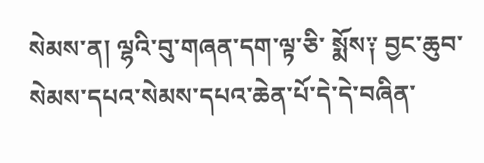སེམས་ན། ལྷའི་བུ་གཞན་དག་ལྟ་ཅི་ སྨོས༑ བྱང་ཆུབ་སེམས་དཔའ་སེམས་དཔའ་ཆེན་པོ་དེ་དེ་བཞིན་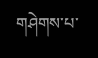གཤེགས་པ་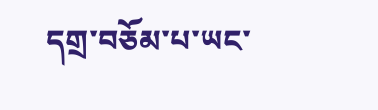དགྲ་བཅོམ་པ་ཡང་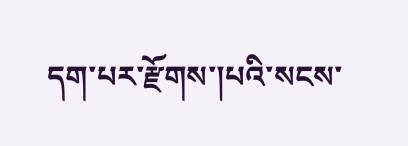དག་པར་རྫོགས་།པའི་སངས་